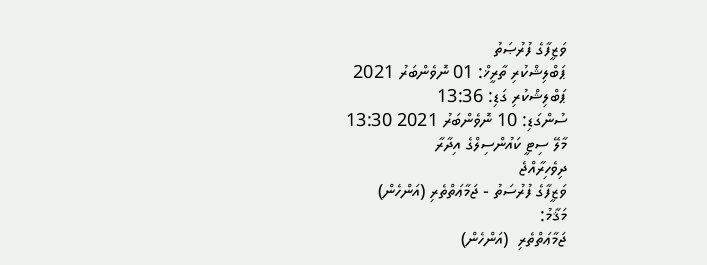ވަޒީފާގެ ފުރުޞަތު
ޕަބްލިޝްކުރި ތާރީޚް: 01 ނޮވެންބަރު 2021
ޕަބްލިޝްކުރި ގަޑި: 13:36
ސުންގަޑި: 10 ނޮވެންބަރު 2021 13:30
މާލޭ ސިޓީ ކައުންސިލްގެ އިދާރާ
ދިވެހިރާއްޖެ
ވަޒީފާގެ ފުރުސަތު - ޖަމާޢަތްތެރި (އަންހެން)
މަޤާމު:
ޖަމާޢަތްތެރި  (އަންހެން)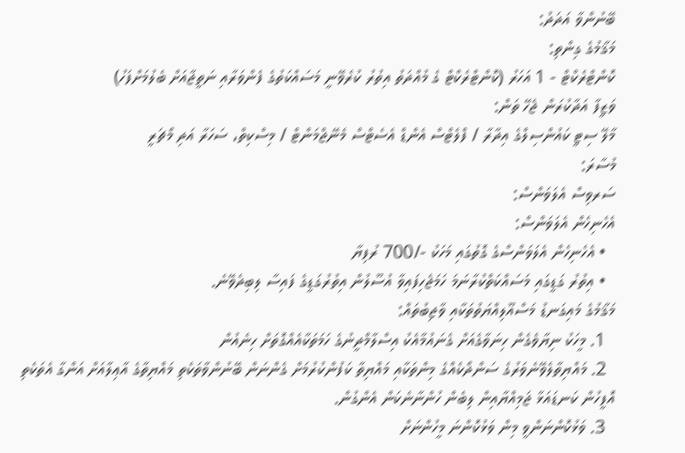ބޭނުންވާ އަދަދު:
މަޤާމުގެ ގިންތި:
ކޮންޓްރެކްޓް - 1 އަހަރު (ކޮންޓްރެކްޓް ގެ މުއްދަތު އިތުރު ކުރެވޭނީ މަސައްކަތުގެ ފެންވަރާއި ނަތީޖާއަށް ބެލުމަށްފަހު)
ވަޒީފާ އަދާކުރަން ޖެހޭ ތަން:
މާލޭ ސިޓީ ކައުންސިލްގެ އިދާރާ / ފްލެޓްސް އެންޑް އެސެޓްސް މެނޭޖްމަންޓް / މިސްކިތް، ސަހަރާ އަދި މޯޗަރީ
މުސާރަ:
ސަރވިސް އެލަވަންސް:
އެހެނިހެން އެލަވަންސް:
  • އެހެނިހެން އެލަވަންސްގެ ގޮތުގައި މަހަކު -/700 ރުފިޔާ
  • އިތުރު ގަޑީގައި މަސައްކަތްކުރާނަމަ ހަމަޖެހިފައިވާ އުސޫލުން އިތުރުގަޑީގެ ފައިސާ ލިބިދެވޭނެ.
މަޤާމުގެ މައިގަނޑު މަސްއޫލިއްޔަތުތަކާއި ވާޖިބުތައް:
  1. މީހަކު ނިޔާވެގެން ހިނަވާގެއަށް ގެނައުމާއެކު އިސްލާމްދީނުގެ ހަމަތަކާއެއްގޮތަށް ހިނެއުން
  2. މައްޔިތާލެވޭނެވަރުގެ ސަންދޯކެއްގެ މިންތަކާއި މައްޔިތާ ކަފުންކުރުމަށް ގެންނަން ބޭނުންވާތަކެތި މައްޔިތާގެ އާޢިލާއަށް އަންގާ އެތަކެތި އޮފީހުން ކަނޑައަޅާ ޖަމިއްޔާއިން ލިބެން ހުންނާނެކަން އެންގުން.
  3. ވަޅުކޮންނަންވީ މިން ވަޅުކޮންނަ މީހުންނަށް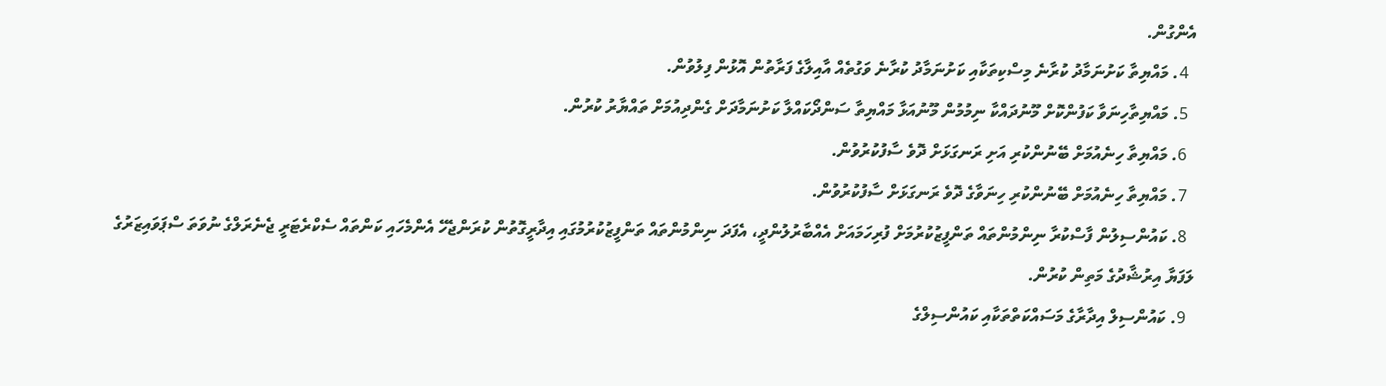އެންގުން.
  4. މައްޔިތާ ކަށުނަމާދު ކުރާނެ މިސްކިތަކާއި ކަށުނަމާދު ކުރާނެ ވަގުތެއް އާއިލާގެ ފަރާތުން އޮޅުން ފިލުވުން.
  5. މައްޔިތާހިނަވާ ކަފުންކޮށް މޫނުދައްކާ ނިމުމުން މޫނުއަޅާ މައްޔިތާ ސަންދޯކައްލާ ކަށުނަމާދަށް ގެންދިއުމަށް ތައްޔާރު ކުރުން.
  6. މައްޔިތާ ހިނެއުމަށް ބޭނުންކުރި އަށި ރަނގަޅަށް ދޮވެ ސާފުކުރުވުން.
  7. މައްޔިތާ ހިނެއުމަށް ބޭނުންކުރި ހިނަވާގެ ދޮވެ ރަނގަޅަށް ސާފުކުރުވުން.
  8. ކައުންސިލުން ފާސްކުރާ ނިންމުންތައް ތަންފީޒުކުރުމަށް ފުރިހަމައަށް އެއްބާރުލުންދީ، އެފަދަ ނިންމުންތައް ތަންފީޒުކުރުމުގައި އިދާރީގޮތުން ކުރަންޖެހޭ އެންމެހައި ކަންތައް ސެކްރެޓަރީ ޖެނެރަލްގެ ނުވަތަ ސްޕަވައިޒަރުގެ ލަފަޔާ އިރުޝާދުގެ މަތިން ކުރުން.
  9. ކައުންސިލް އިދާރާގެ މަސައްކަތްތަކާއި ކައުންސިލްގެ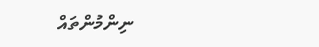ނިންމުންތައް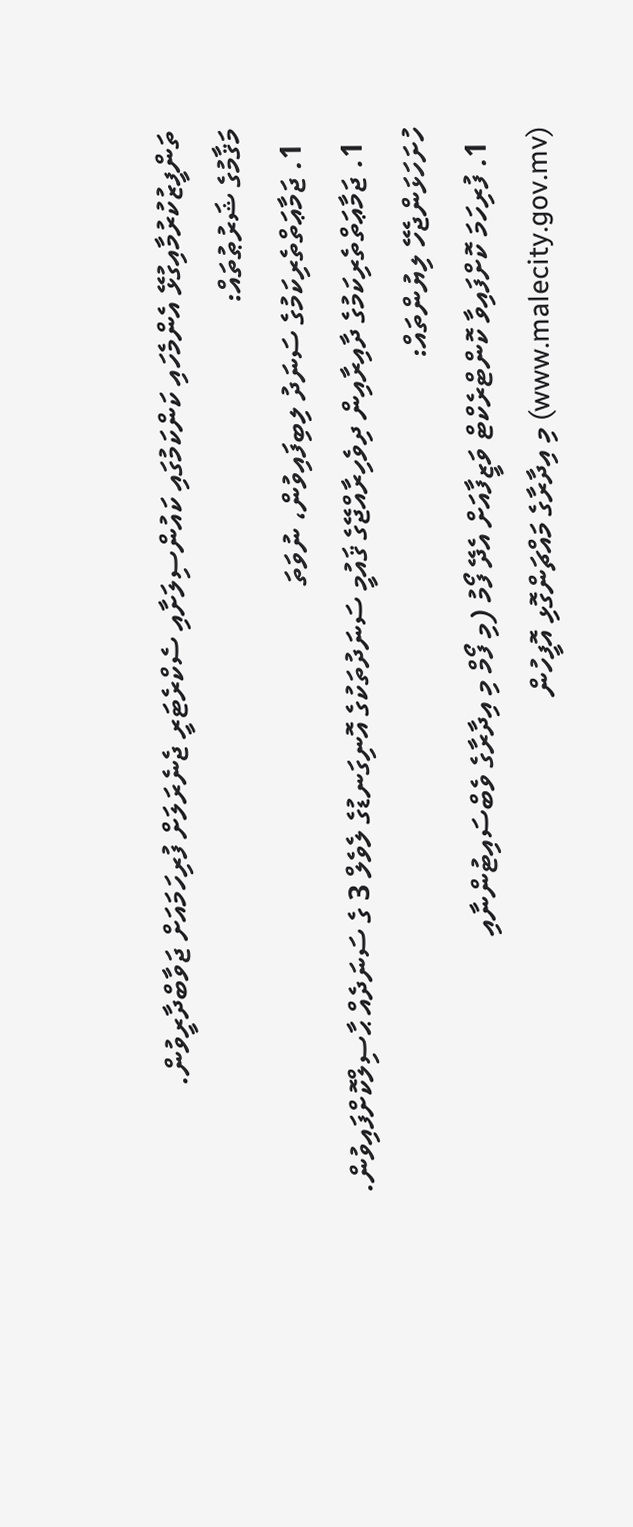ތަންފީޒުކުރުމާއިގުޅޭ އެންމެހައި ކަންކަމުގައި ކައުންސިލަށާއި ސެކްރެޓަރީ ޖެނެރަލަށް ފުރިހަމައަށް ޖަވާބްދާރީވުން.
މަޤާމުގެ ޝަރުޠުތައް:
  1. ޖަމާޢަތްތެރިކަމުގެ ސަނަދު ލިބިފައިވުން، ނުވަތަ
  1. ޖަމާޢަތްތެރިކަމުގެ ދާއިރާއިން ދިވެހިރާއްޖޭގެ ޤައުމީ ސަނަދުތަކުގެ އޮނިގަނޑުގެ ލެވެލް 3 ގެ ސަނަދެއް ޙާސިލްކޮށްފައިވުން.
ހުށަހަޅަންޖެހޭ ލިޔުންތައް:
  1. ފުރިހަމަ ކޮށްފައިވާ ކޮންޓްރެކްޓް ވަޒީފާއަށް އެދޭ ފޯމު (މި ފޯމް މި އިދާރާގެ ވެބްސައިޓުންނާއި (www.malecity.gov.mv) މި އިދާރާގެ މައްޗަންގޮޅި އޮފީހުން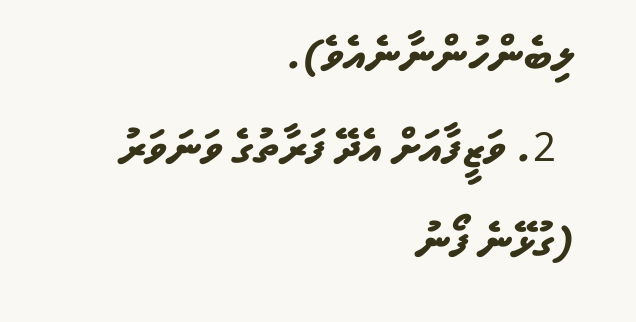ލިބެންހުންނާނެއެވެ).
  2. ވަޒީފާއަށް އެދޭ ފަރާތުގެ ވަނަވަރު (ގުޅޭނެ ފޯނު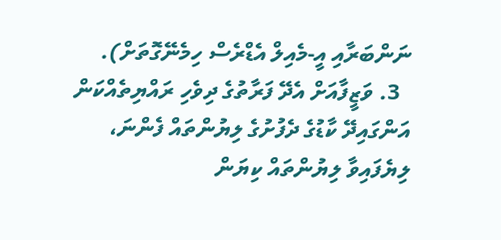ނަންބަރާއި އީ-މެއިލް އެޑްރެސް ހިމެނޭގޮތަށް).
  3. ވަޒީފާއަށް އެދޭ ފަރާތުގެ ދިވެހި ރައްޔިތެއްކަން އަންގައިދޭ ކާޑުގެ ދެފުށުގެ ލިޔުންތައް ފެންނަ، ލިޔެފައިވާ ލިޔުންތައް ކިޔަން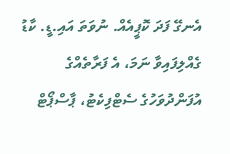އެނގޭ ފަދަ ކޮޕީއެއް. ނުވަތަ އައި.ޑީ. ކާޑު ގެއްލިފައިވާ ނަމަ، އެ ފަރާތެއްގެ އުފަންދުވަހުގެ ސެޓްފިކެޓު، ޕާސްޕޯޓް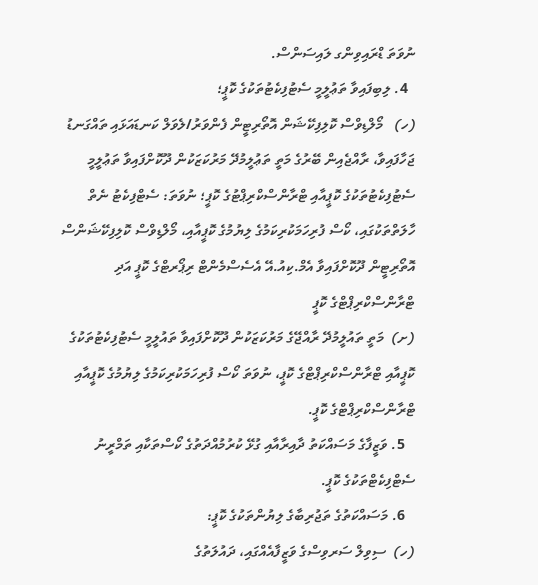ނުވަތަ ޑްރައިވިންގ ލައިސަންސް.
  4. ލިބިފައިވާ ތަޢުލީމީ ސެޓުފިކެޓުތަކުގެ ކޮޕީ؛
(ހ)   މޯލްޑިވްސް ކޮލިފިކޭޝަން އޮތޯރިޓީން ފެންވަރު/ލެވަލް ކަނޑައަޅައި ތައްގަނޑު ޖަހާފައިވާ، ރާއްޖެއިން ބޭރުގެ މަތީ ތަޢުލީމުދޭ މަރުކަޒަކުން ދޫކޮށްފައިވާ ތަޢުލީމީ ސެޓުފިކެޓުތަކުގެ ކޮޕީއާއި ޓްރާންސްކްރިޕްޓުގެ ކޮޕީ؛ ނުވަތަ: ސެޓްފިކެޓު ނެތް ހާލަތްތަކުގައި، ކޯސް ފުރިހަމަކުރިކަމުގެ ލިޔުމުގެ ކޮޕީއާއި، މޯލްޑިވްސް ކޮލިފިކޭޝަންސް އޮތޯރިޓީން ދޫކޮށްފައިވާ އެމް.ކިއު.އޭ އެސެސްމެންޓް ރިޕޯރޓްގެ ކޮޕީ އަދި ޓްރާންސްކްރިޕްޓްގެ ކޮޕީ
(ށ)  މަތީ ތައުލީމުދޭ ރާއްޖޭގެ މަރުކަޒަކުން ދޫކޮށްފައިވާ ތައުލީމީ ސެޓުފިކެޓުތަކުގެ ކޮޕީއާއި ޓްރާންސްކްރިޕްޓްގެ ކޮޕީ، ނުވަތަ ކޯސް ފުރިހަމަކުރިކަމުގެ ލިޔުމުގެ ކޮޕީއާއި ޓްރާންސްކްރިޕްޓްގެ ކޮޕީ.
   5. ވަޒީފާގެ މަސައްކަތު ދާއިރާއާއި ގުޅޭ ކުރުމުއްދަތުގެ ކޯސްތަކާއި ތަމްރީނު ސެޓްފިކެޓްތަކުގެ ކޮޕީ.
   6. މަސައްކަތުގެ ތަޖުރިބާގެ ލިޔުންތަކުގެ ކޮޕީ:
(ހ)  ސިވިލް ސަރވިސްގެ ވަޒީފާއެއްގައި، ދައުލަތުގެ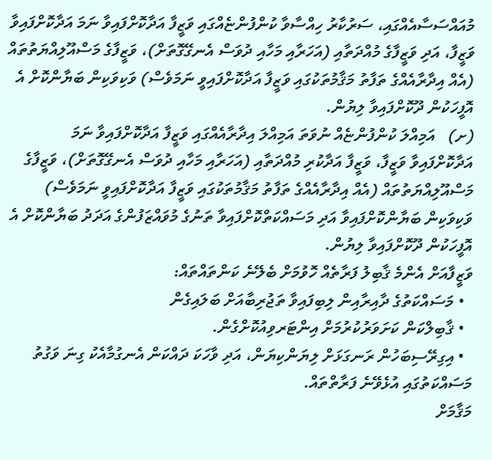މުއައްސަސާއެއްގައި، ސަރުކާރު ހިއްސާވާ ކުންފުންޏެއްގައި ވަޒީފާ އަދާކޮށްފައިވާ ނަމަ އަދާކޮށްފައިވާ ވަޒީފާ، އަދި ވަޒީފާގެ މުއްދަތާއި (އަހަރާއި މަހާއި ދުވަސް އެނގޭގޮތަށް)، ވަޒީފާގެ މަސްއޫލިއްޔަތުތައް (އެއް އިދާރާއެއްގެ ތަފާތު މަޤާމުތަކުގައި ވަޒީފާ އަދާކޮށްފައިވީ ނަމަވެސް) ވަކިވަކިން ބަޔާންކޮށް އެ އޮފީހަކުން ދޫކޮށްފައިވާ ލިޔުން.
(ށ)   އަމިއްލަ ކުންފުންޏެއް ނުވަތަ އަމިއްލަ އިދާރާއެއްގައި ވަޒީފާ އަދާކޮށްފައިވާ ނަމަ އަދާކޮށްފައިވާ ވަޒީފާ، ވަޒީފާ އަދާކުރި މުއްދަތާއި (އަހަރާއި މަހާއި ދުވަސް އެނގޭގޮތަށް)، ވަޒީފާގެ މަސްއޫލިއްޔަތުތައް (އެއް އިދާރާއެއްގެ ތަފާތު މަޤާމުތަކުގައި ވަޒީފާ އަދާކޮށްފައިވީ ނަމަވެސް) ވަކިވަކިން ބަޔާންކޮށްފައިވާ އަދި މަސައްކަތްކޮށްފައިވާ ތަނުގެ މުވައްޒަފުންގެ އަދަދު ބަޔާންކޮށް އެ އޮފީހަކުން ދޫކޮށްފައިވާ ލިޔުން.
ވަޒީފާއަށް އެންމެ ޤާބިލު ފަރާތެއް ހޮވުމަށް ބެލޭނެ ކަންތައްތައް:
  • މަސައްކަތުގެ ދާއިރާއިން ލިބިފައިވާ ތަޖުރިބާއަށް ބަލައިގެން
  • ޤާބިލްކަން ކަށަވަރުކުރުމަށް އިންޓަރވިއުކޮށްގެން.
  • އިގިރޭސިބަހުން ރަނގަޅަށް ލިޔަންކިޔަން، އަދި ވާހަކަ ދައްކަން އެނގުމާއެކު ގިނަ ވަގުތު މަސައްކަތުގައި އުޅެވޭނެ ފަރާތްތައް.
މަޤާމަށް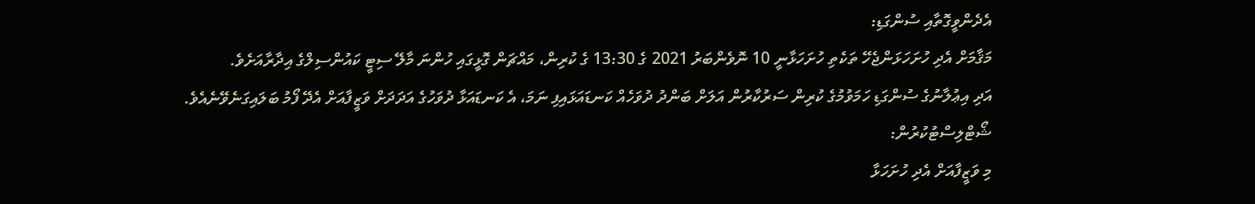އެދެންވީގޮތާއި ސުންގަޑި:
މަޤާމަށް އެދި ހުށަހަޅަންޖެހޭ ތަކެތި ހުށަހަޅާނީ 10 ނޮވެންބަރު 2021 ގެ 13:30 ގެ ކުރިން، މައްޗަން ގޮޅީގައި ހުންނަ މާލޭ ސިޓީ ކައުންސިލްގެ އިދާރާއަށެވެ.
އަދި އިޢުލާނުގެ ސުންގަޑި ހަމަވުމުގެ ކުރިން ސަރުކާރުން އަލަށް ބަންދު ދުވަހެއް ކަނޑައަޅައިފި ނަމަ، އެ ކަނޑައަޅާ ދުވަހުގެ އަދަދަށް ވަޒީފާއަށް އެދޭ ފޯމު ބަލައިގަނެވޭނެއެވެ.
ޝޯޓްލިސްޓުކުރުން:
މި ވަޒީފާއަށް އެދި ހުށަހަޅާ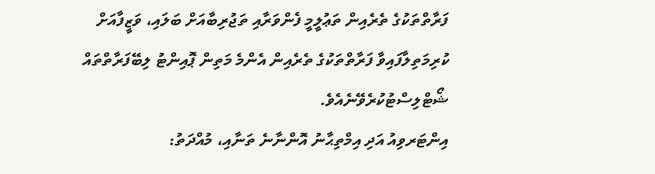ފަރާތްތަކުގެ ތެރެއިން ތަޢުލީމީ ފެންވަރާއި ތަޖުރިބާއަށް ބަލައި، ވަޒީފާއަށް ކުރިމަތިލާފައިވާ ފަރާތްތަކުގެ ތެރެއިން އެންމެ މަތިން ޕޮއިންޓު ލިބޭފަރާތްތައް ޝޯޓްލިސްޓުކުރެވޭނެއެވެ.
އިންޓަރވިއު އަދި އިމްތިޙާނު އޮންނާނެ ތަނާއި، މުއްދަތު: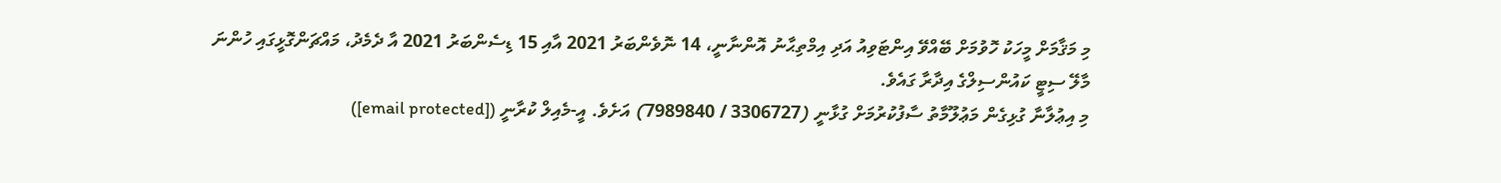މި މަޤާމަށް މީހަކު ހޮވުމަށް ބޭއްވޭ އިންޓަވިއު އަދި އިމްތިޙާނު އޮންނާނީ، 14 ނޮވެންބަރު 2021 އާއި 15 ޑިސެންބަރު 2021 އާ ދެމެދު، މައްޗަންގޮޅީގައި ހުންނަ މާލޭ ސިޓީ ކައުންސިލްގެ އިދާރާ ގައެވެ.
މި އިޢުލާނާ ގުޅިގެން މަޢުލޫމާތު ސާފުކުރުމަށް ގުޅާނީ (3306727 / 7989840) އަށެވެ. އީ-މެއިލް ކުރާނީ ([email protected])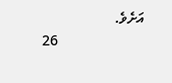އަށެވެ.
                        26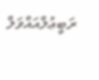ރަބީޢުލްއައްވަލް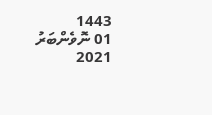1443
01 ނޮވެންބަރު 2021